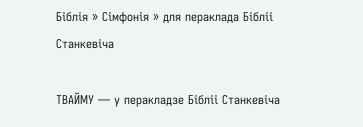Біблія » Сімфонія » для пераклада Бібліі Станкевіча

ТВАЙМУ — у перакладзе Бібліі Станкевіча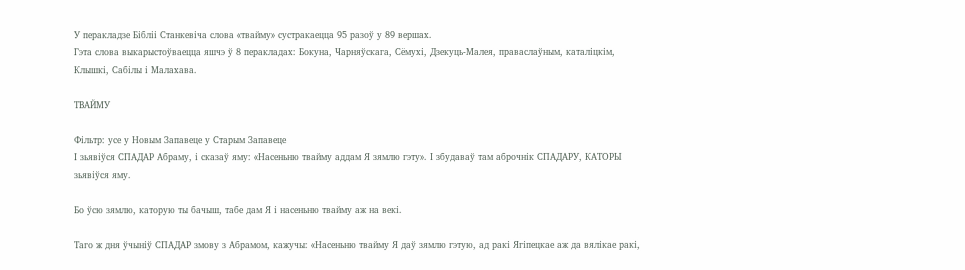У перакладзе Бібліі Станкевіча слова «твайму» сустракаецца 95 разоў у 89 вершах.
Гэта слова выкарыстоўваецца яшчэ ў 8 перакладах: Бокуна, Чарняўскага, Сёмухі, Дзекуць-Малея, праваслаўным, каталіцкім, Клышкi, Сабілы і Малахава.

ТВАЙМУ

Фільтр: усе у Новым Запавеце у Старым Запавеце
І зьявіўся СПАДАР Абраму, і сказаў яму: «Насеньню твайму аддам Я зямлю гэту». І збудаваў там аброчнік СПАДАРУ, КАТОРЫ зьявіўся яму.

Бо ўсю зямлю, каторую ты бачыш, табе дам Я і насеньню твайму аж на векі.

Таго ж дня ўчыніў СПАДАР змову з Абрамом, кажучы: «Насеньню твайму Я даў зямлю гэтую, ад ракі Ягіпецкае аж да вялікае ракі,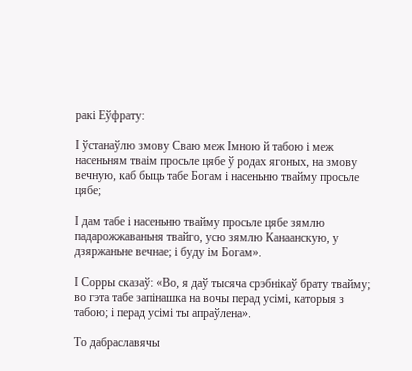ракі Еўфрату:

І ўстанаўлю змову Сваю меж Імною й табою і меж насеньням тваім просьле цябе ў родах ягоных, на змову вечную, каб быць табе Богам і насеньню твайму просьле цябе;

І дам табе і насеньню твайму просьле цябе зямлю падарожжаваньня твайго, усю зямлю Канаанскую, у дзяржаньне вечнае; і буду ім Богам».

І Сорры сказаў: «Во, я даў тысяча срэбнікаў брату твайму; во гэта табе запінашка на вочы перад усімі, каторыя з табою; і перад усімі ты апраўлена».

То дабраславячы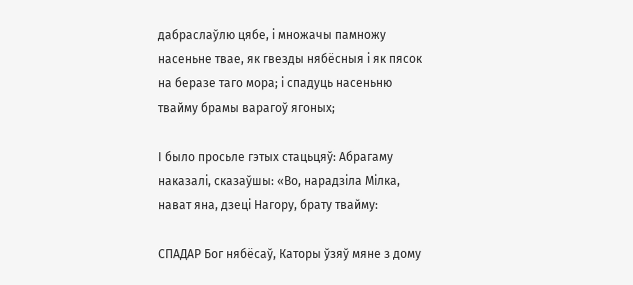дабраслаўлю цябе, і множачы памножу насеньне твае, як гвезды нябёсныя і як пясок на беразе таго мора; і спадуць насеньню твайму брамы варагоў ягоных;

І было просьле гэтых стацьцяў: Абрагаму наказалі, сказаўшы: «Во, нарадзіла Мілка, нават яна, дзеці Нагору, брату твайму:

СПАДАР Бог нябёсаў, Каторы ўзяў мяне з дому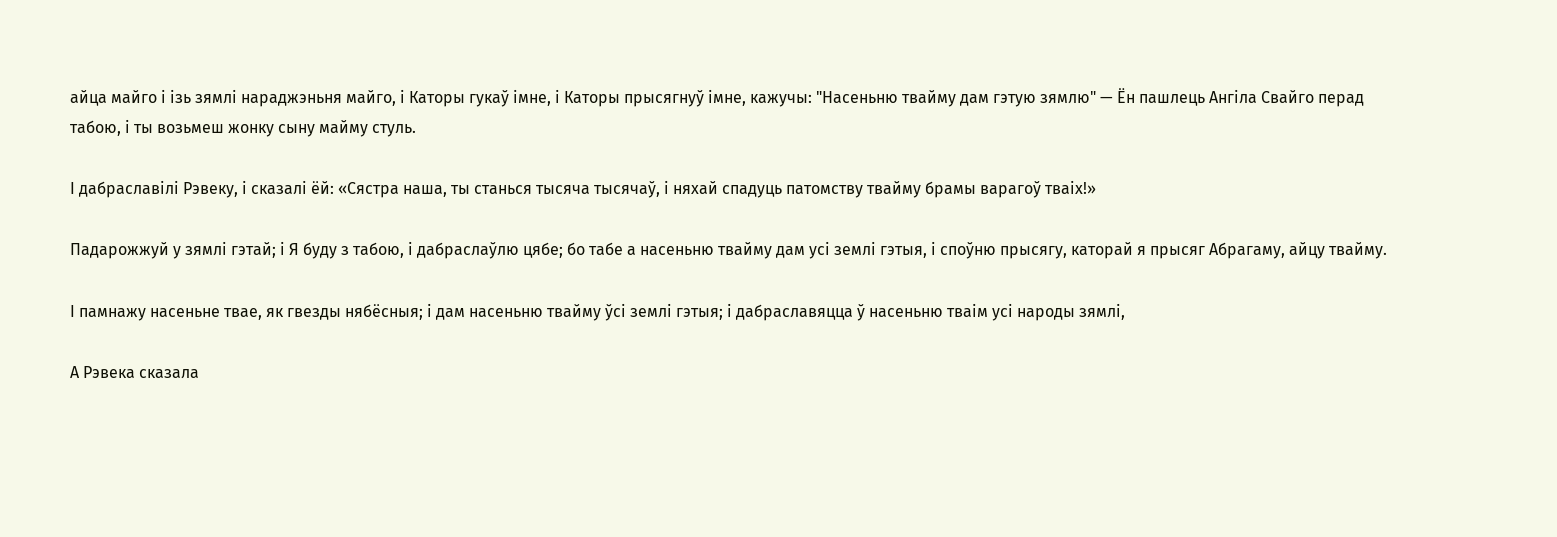айца майго і ізь зямлі нараджэньня майго, і Каторы гукаў імне, і Каторы прысягнуў імне, кажучы: "Насеньню твайму дам гэтую зямлю" — Ён пашлець Ангіла Свайго перад табою, і ты возьмеш жонку сыну майму стуль.

І дабраславілі Рэвеку, і сказалі ёй: «Сястра наша, ты станься тысяча тысячаў, і няхай спадуць патомству твайму брамы варагоў тваіх!»

Падарожжуй у зямлі гэтай; і Я буду з табою, і дабраслаўлю цябе; бо табе а насеньню твайму дам усі землі гэтыя, і споўню прысягу, каторай я прысяг Абрагаму, айцу твайму.

І памнажу насеньне твае, як гвезды нябёсныя; і дам насеньню твайму ўсі землі гэтыя; і дабраславяцца ў насеньню тваім усі народы зямлі,

А Рэвека сказала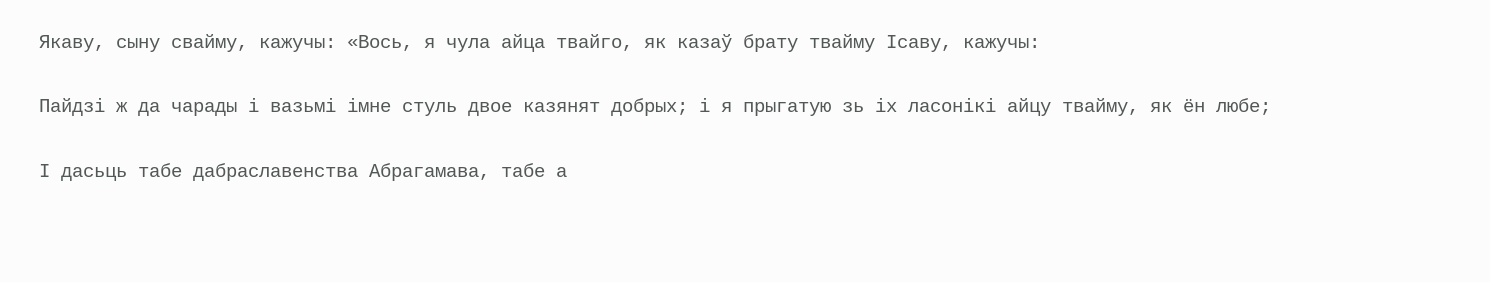Якаву, сыну свайму, кажучы: «Вось, я чула айца твайго, як казаў брату твайму Ісаву, кажучы:

Пайдзі ж да чарады і вазьмі імне стуль двое казянят добрых; і я прыгатую зь іх ласонікі айцу твайму, як ён любе;

І дасьць табе дабраславенства Абрагамава, табе а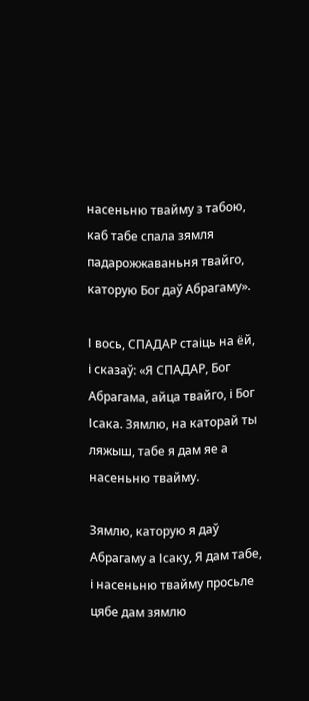насеньню твайму з табою, каб табе спала зямля падарожжаваньня твайго, каторую Бог даў Абрагаму».

І вось, СПАДАР стаіць на ёй, і сказаў: «Я СПАДАР, Бог Абрагама, айца твайго, і Бог Ісака. Зямлю, на каторай ты ляжыш, табе я дам яе а насеньню твайму.

Зямлю, каторую я даў Абрагаму а Ісаку, Я дам табе, і насеньню твайму просьле цябе дам зямлю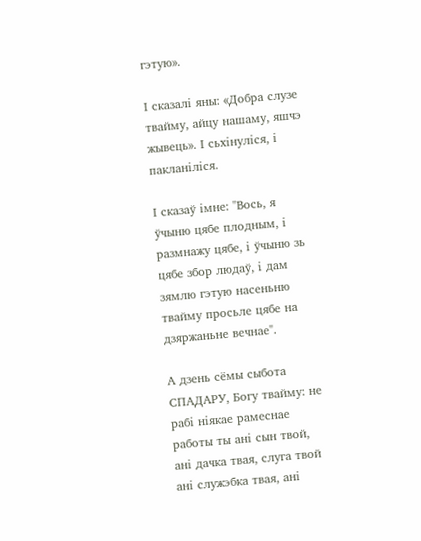гэтую».

І сказалі яны: «Добра слузе твайму, айцу нашаму, яшчэ жывець». І сьхінуліся, і пакланіліся.

І сказаў імне: "Вось, я ўчыню цябе плодным, і размнажу цябе, і ўчыню зь цябе збор людаў, і дам зямлю гэтую насеньню твайму просьле цябе на дзяржаньне вечнае".

А дзень сёмы сыбота СПАДАРУ, Богу твайму: не рабі ніякае рамеснае работы ты ані сын твой, ані дачка твая, слуга твой ані служэбка твая, ані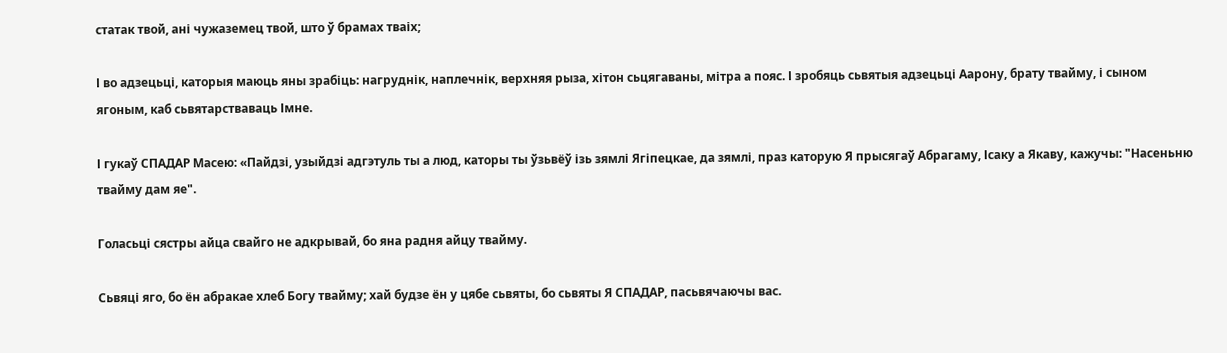статак твой, ані чужаземец твой, што ў брамах тваіх;

І во адзецьці, каторыя маюць яны зрабіць: нагруднік, наплечнік, верхняя рыза, хітон сьцягаваны, мітра а пояс. І зробяць сьвятыя адзецьці Аарону, брату твайму, і сыном ягоным, каб сьвятарстваваць Імне.

І гукаў СПАДАР Масею: «Пайдзі, узыйдзі адгэтуль ты а люд, каторы ты ўзьвёў ізь зямлі Ягіпецкае, да зямлі, праз каторую Я прысягаў Абрагаму, Ісаку а Якаву, кажучы: "Насеньню твайму дам яе".

Голасьці сястры айца свайго не адкрывай, бо яна радня айцу твайму.

Сьвяці яго, бо ён абракае хлеб Богу твайму; хай будзе ён у цябе сьвяты, бо сьвяты Я СПАДАР, пасьвячаючы вас.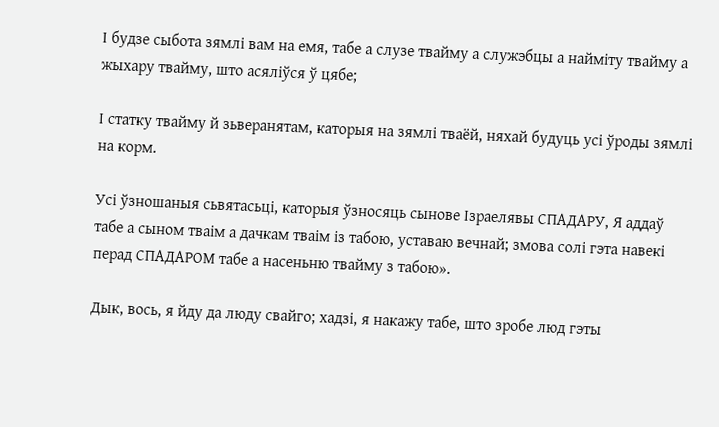І будзе сыбота зямлі вам на емя, табе а слузе твайму а служэбцы а найміту твайму а жыхару твайму, што асяліўся ў цябе;

І статку твайму й зьверанятам, каторыя на зямлі тваёй, няхай будуць усі ўроды зямлі на корм.

Усі ўзношаныя сьвятасьці, каторыя ўзносяць сынове Ізраелявы СПАДАРУ, Я аддаў табе а сыном тваім а дачкам тваім із табою, уставаю вечнай; змова солі гэта навекі перад СПАДАРОМ табе а насеньню твайму з табою».

Дык, вось, я йду да люду свайго; хадзі, я накажу табе, што зробе люд гэты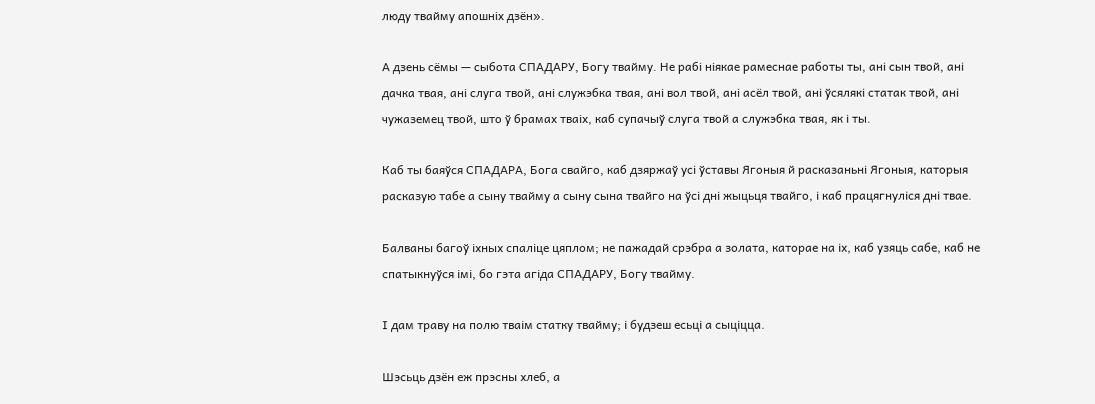люду твайму апошніх дзён».

А дзень сёмы — сыбота СПАДАРУ, Богу твайму. Не рабі ніякае рамеснае работы ты, ані сын твой, ані дачка твая, ані слуга твой, ані служэбка твая, ані вол твой, ані асёл твой, ані ўсялякі статак твой, ані чужаземец твой, што ў брамах тваіх, каб супачыў слуга твой а служэбка твая, як і ты.

Каб ты баяўся СПАДАРА, Бога свайго, каб дзяржаў усі ўставы Ягоныя й расказаньні Ягоныя, каторыя расказую табе а сыну твайму а сыну сына твайго на ўсі дні жыцьця твайго, і каб працягнуліся дні твае.

Балваны багоў іхных спаліце цяплом; не пажадай срэбра а золата, каторае на іх, каб узяць сабе, каб не спатыкнуўся імі, бо гэта агіда СПАДАРУ, Богу твайму.

І дам траву на полю тваім статку твайму; і будзеш есьці а сыціцца.

Шэсьць дзён еж прэсны хлеб, а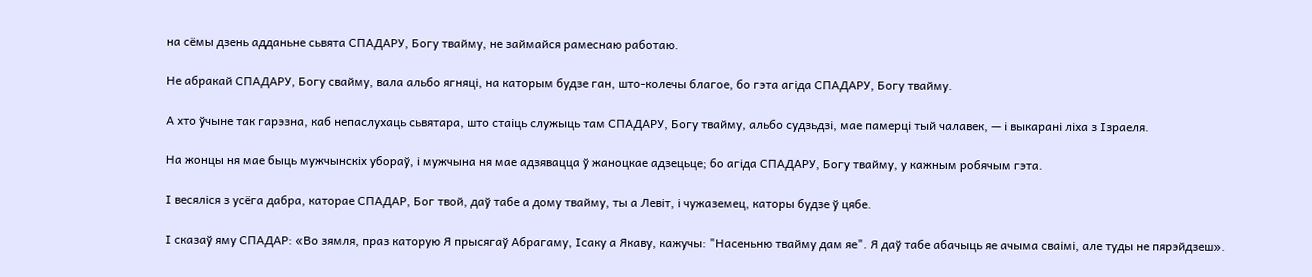на сёмы дзень адданьне сьвята СПАДАРУ, Богу твайму, не займайся рамеснаю работаю.

Не абракай СПАДАРУ, Богу свайму, вала альбо ягняці, на каторым будзе ган, што-колечы благое, бо гэта агіда СПАДАРУ, Богу твайму.

А хто ўчыне так гарэзна, каб непаслухаць сьвятара, што стаіць служыць там СПАДАРУ, Богу твайму, альбо судзьдзі, мае памерці тый чалавек, — і выкарані ліха з Ізраеля.

На жонцы ня мае быць мужчынскіх убораў, і мужчына ня мае адзявацца ў жаноцкае адзецьце; бо агіда СПАДАРУ, Богу твайму, у кажным робячым гэта.

І весяліся з усёга дабра, каторае СПАДАР, Бог твой, даў табе а дому твайму, ты а Левіт, і чужаземец, каторы будзе ў цябе.

І сказаў яму СПАДАР: «Во зямля, праз каторую Я прысягаў Абрагаму, Ісаку а Якаву, кажучы: "Насеньню твайму дам яе". Я даў табе абачыць яе ачыма сваімі, але туды не пярэйдзеш».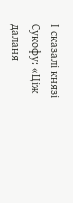І сказалі князі Сукофу: «Ціж даланя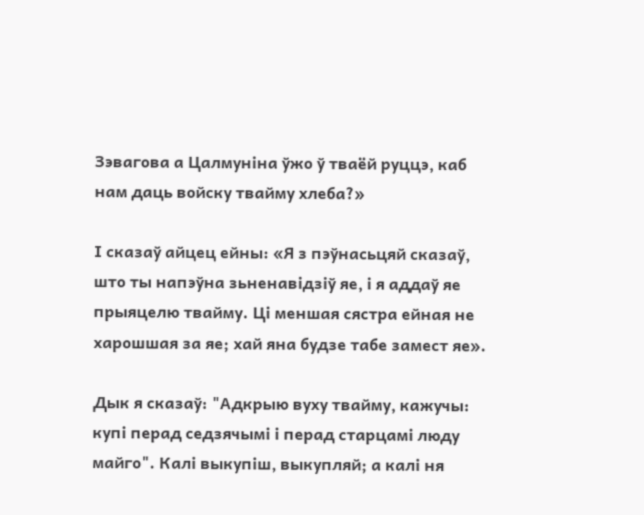Зэвагова а Цалмуніна ўжо ў тваёй руццэ, каб нам даць войску твайму хлеба?»

І сказаў айцец ейны: «Я з пэўнасьцяй сказаў, што ты напэўна зьненавідзіў яе, і я аддаў яе прыяцелю твайму. Ці меншая сястра ейная не харошшая за яе; хай яна будзе табе замест яе».

Дык я сказаў: "Адкрыю вуху твайму, кажучы: купі перад седзячымі і перад старцамі люду майго". Калі выкупіш, выкупляй; а калі ня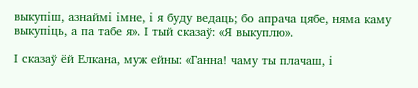выкупіш, азнаймі імне, і я буду ведаць; бо апрача цябе, няма каму выкупіць, а па табе я». І тый сказаў: «Я выкуплю».

І сказаў ёй Елкана, муж ейны: «Ганна! чаму ты плачаш, і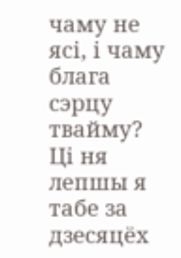чаму не ясі, і чаму блага сэрцу твайму? Ці ня лепшы я табе за дзесяцёх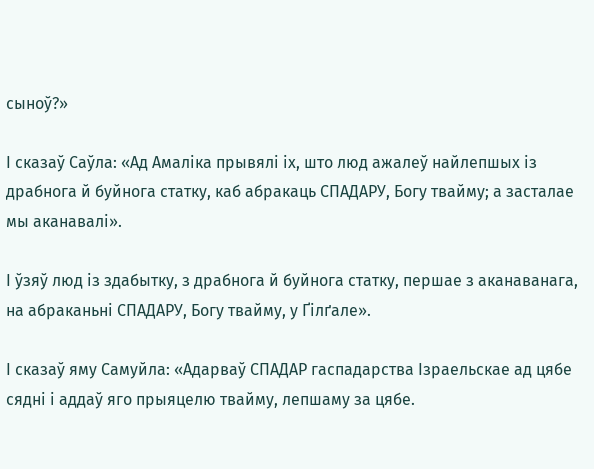сыноў?»

І сказаў Саўла: «Ад Амаліка прывялі іх, што люд ажалеў найлепшых із драбнога й буйнога статку, каб абракаць СПАДАРУ, Богу твайму; а засталае мы аканавалі».

І ўзяў люд із здабытку, з драбнога й буйнога статку, першае з аканаванага, на абраканьні СПАДАРУ, Богу твайму, у Ґілґале».

І сказаў яму Самуйла: «Адарваў СПАДАР гаспадарства Ізраельскае ад цябе сядні і аддаў яго прыяцелю твайму, лепшаму за цябе.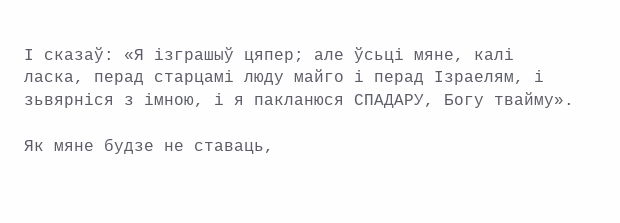І сказаў: «Я ізграшыў цяпер; але ўсьці мяне, калі ласка, перад старцамі люду майго і перад Ізраелям, і зьвярніся з імною, і я пакланюся СПАДАРУ, Богу твайму».

Як мяне будзе не ставаць,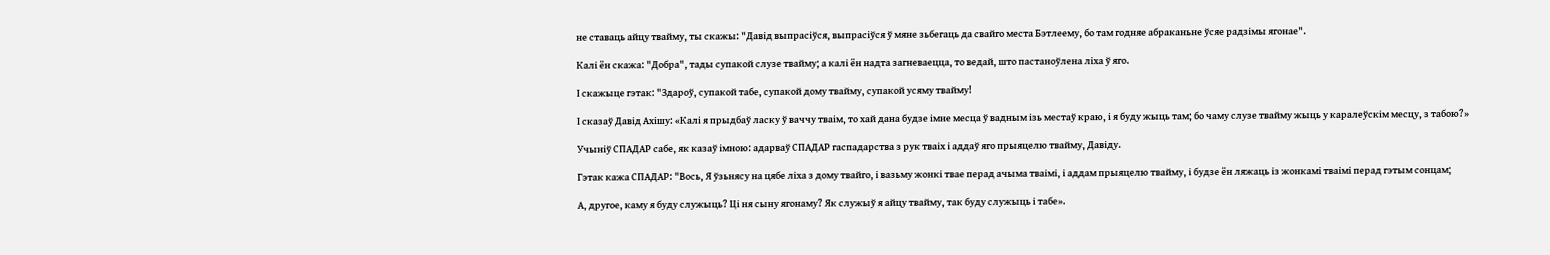не ставаць айцу твайму, ты скажы: "Давід выпрасіўся, выпрасіўся ў мяне зьбегаць да свайго места Бэтлеему, бо там годняе абраканьне ўсяе радзімы ягонае".

Калі ён скажа: "Добра", тады супакой слузе твайму; а калі ён надта загневаецца, то ведай, што пастаноўлена ліха ў яго.

І скажыце гэтак: "Здароў, супакой табе, супакой дому твайму, супакой усяму твайму!

І сказаў Давід Ахішу: «Калі я прыдбаў ласку ў ваччу тваім, то хай дана будзе імне месца ў вадным ізь местаў краю, і я буду жыць там; бо чаму слузе твайму жыць у каралеўскім месцу, з табою?»

Учыніў СПАДАР сабе, як казаў імною: адарваў СПАДАР гаспадарства з рук тваіх і аддаў яго прыяцелю твайму, Давіду.

Гэтак кажа СПАДАР: "Вось, Я ўзьнясу на цябе ліха з дому твайго, і вазьму жонкі твае перад ачыма тваімі, і аддам прыяцелю твайму, і будзе ён ляжаць із жонкамі тваімі перад гэтым сонцам;

А, другое, каму я буду служыць? Ці ня сыну ягонаму? Як служыў я айцу твайму, так буду служыць і табе».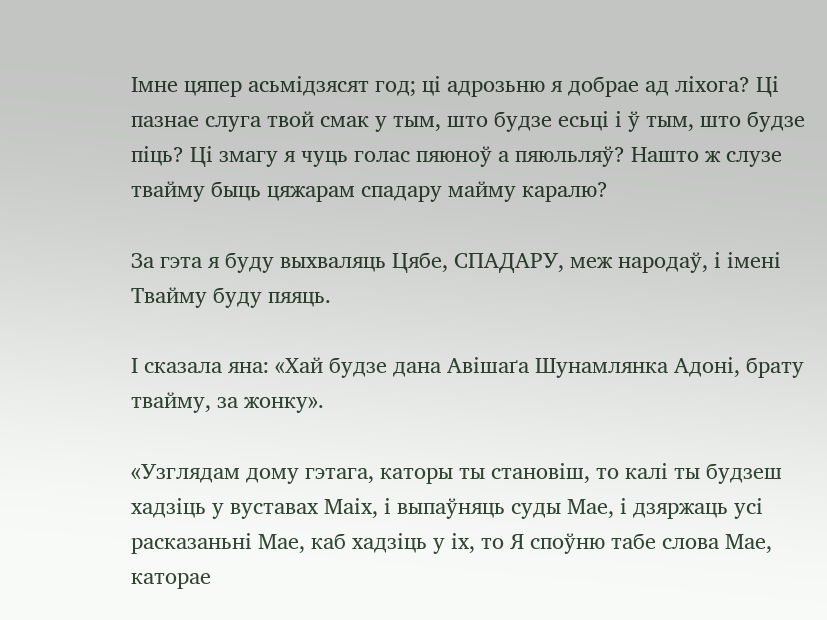Імне цяпер асьмідзясят год; ці адрозьню я добрае ад ліхога? Ці пазнае слуга твой смак у тым, што будзе есьці і ў тым, што будзе піць? Ці змагу я чуць голас пяюноў а пяюльляў? Нашто ж слузе твайму быць цяжарам спадару майму каралю?

За гэта я буду выхваляць Цябе, СПАДАРУ, меж народаў, і імені Твайму буду пяяць.

І сказала яна: «Хай будзе дана Авішаґа Шунамлянка Адоні, брату твайму, за жонку».

«Узглядам дому гэтага, каторы ты становіш, то калі ты будзеш хадзіць у вуставах Маіх, і выпаўняць суды Мае, і дзяржаць усі расказаньні Мае, каб хадзіць у іх, то Я споўню табе слова Мае, каторае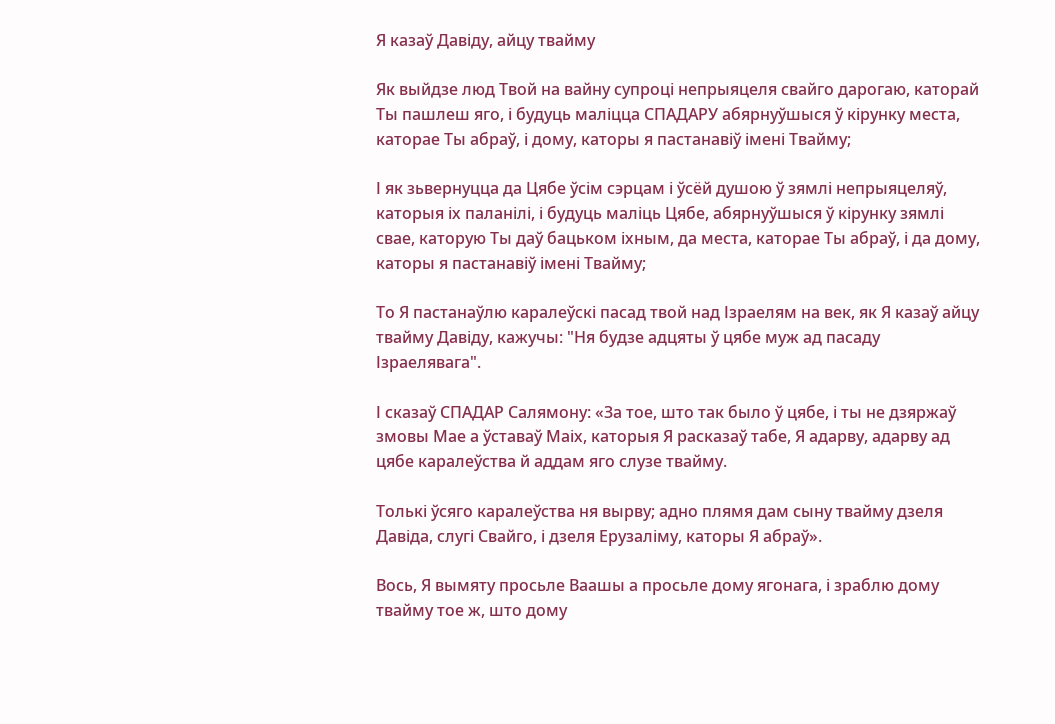Я казаў Давіду, айцу твайму

Як выйдзе люд Твой на вайну супроці непрыяцеля свайго дарогаю, каторай Ты пашлеш яго, і будуць маліцца СПАДАРУ абярнуўшыся ў кірунку места, каторае Ты абраў, і дому, каторы я пастанавіў імені Твайму;

І як зьвернуцца да Цябе ўсім сэрцам і ўсёй душою ў зямлі непрыяцеляў, каторыя іх паланілі, і будуць маліць Цябе, абярнуўшыся ў кірунку зямлі свае, каторую Ты даў бацьком іхным, да места, каторае Ты абраў, і да дому, каторы я пастанавіў імені Твайму;

То Я пастанаўлю каралеўскі пасад твой над Ізраелям на век, як Я казаў айцу твайму Давіду, кажучы: "Ня будзе адцяты ў цябе муж ад пасаду Ізраелявага".

І сказаў СПАДАР Салямону: «За тое, што так было ў цябе, і ты не дзяржаў змовы Мае а ўставаў Маіх, каторыя Я расказаў табе, Я адарву, адарву ад цябе каралеўства й аддам яго слузе твайму.

Толькі ўсяго каралеўства ня вырву; адно плямя дам сыну твайму дзеля Давіда, слугі Свайго, і дзеля Ерузаліму, каторы Я абраў».

Вось, Я вымяту просьле Ваашы а просьле дому ягонага, і зраблю дому твайму тое ж, што дому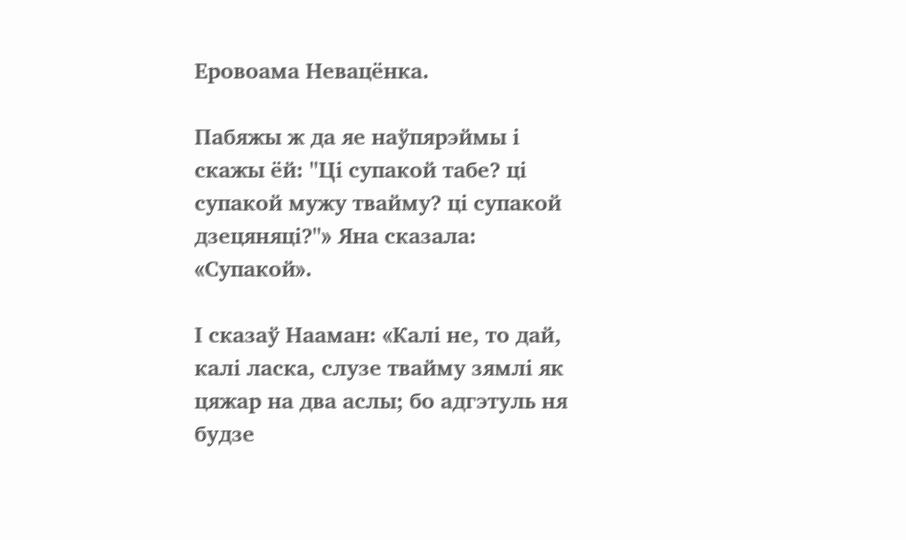Еровоама Невацёнка.

Пабяжы ж да яе наўпярэймы і скажы ёй: "Ці супакой табе? ці супакой мужу твайму? ці супакой дзецяняці?"» Яна сказала: «Супакой».

І сказаў Нааман: «Калі не, то дай, калі ласка, слузе твайму зямлі як цяжар на два аслы; бо адгэтуль ня будзе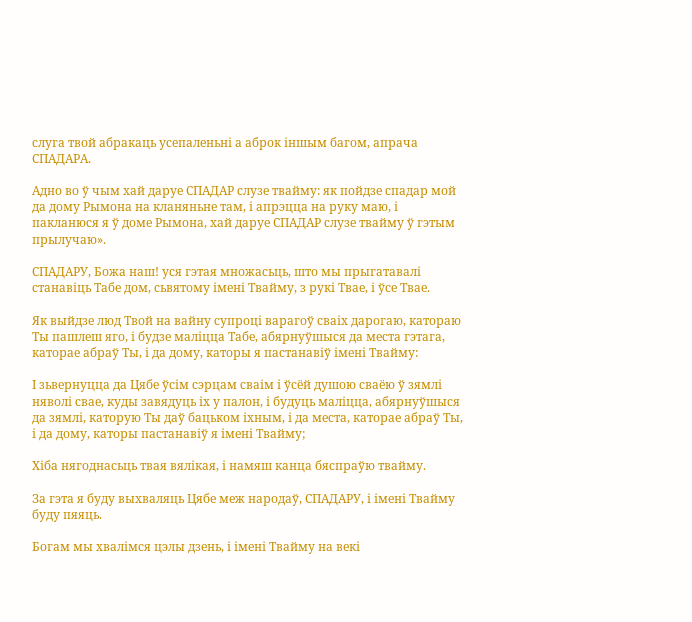слуга твой абракаць усепаленьні а аброк іншым багом, апрача СПАДАРА.

Адно во ў чым хай даруе СПАДАР слузе твайму: як пойдзе спадар мой да дому Рымона на кланяньне там, і апрэцца на руку маю, і пакланюся я ў доме Рымона, хай даруе СПАДАР слузе твайму ў гэтым прылучаю».

СПАДАРУ, Божа наш! уся гэтая множасьць, што мы прыгатавалі станавіць Табе дом, сьвятому імені Твайму, з рукі Твае, і ўсе Твае.

Як выйдзе люд Твой на вайну супроці варагоў сваіх дарогаю, катораю Ты пашлеш яго, і будзе маліцца Табе, абярнуўшыся да места гэтага, каторае абраў Ты, і да дому, каторы я пастанавіў імені Твайму:

І зьвернуцца да Цябе ўсім сэрцам сваім і ўсёй душою сваёю ў зямлі няволі свае, куды завядуць іх у палон, і будуць маліцца, абярнуўшыся да зямлі, каторую Ты даў бацьком іхным, і да места, каторае абраў Ты, і да дому, каторы пастанавіў я імені Твайму;

Хіба нягоднасьць твая вялікая, і намяш канца бяспраўю твайму.

За гэта я буду выхваляць Цябе меж народаў, СПАДАРУ, і імені Твайму буду пяяць.

Богам мы хвалімся цэлы дзень, і імені Твайму на векі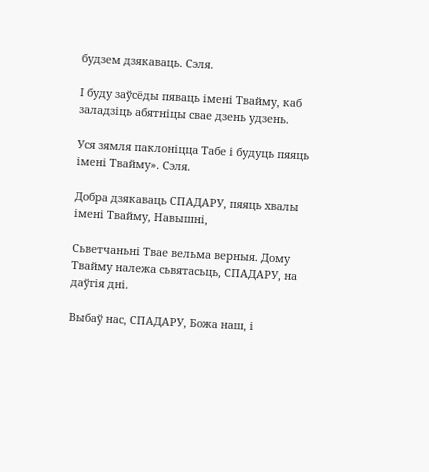будзем дзякаваць. Сэля.

І буду заўсёды пяваць імені Твайму, каб заладзіць абятніцы свае дзень удзень.

Уся зямля паклоніцца Табе і будуць пяяць імені Твайму». Сэля.

Добра дзякаваць СПАДАРУ, пяяць хвалы імені Твайму, Навышні,

Сьветчаньні Твае вельма верныя. Дому Твайму належа сьвятасьць, СПАДАРУ, на даўгія дні.

Выбаў нас, СПАДАРУ, Божа наш, і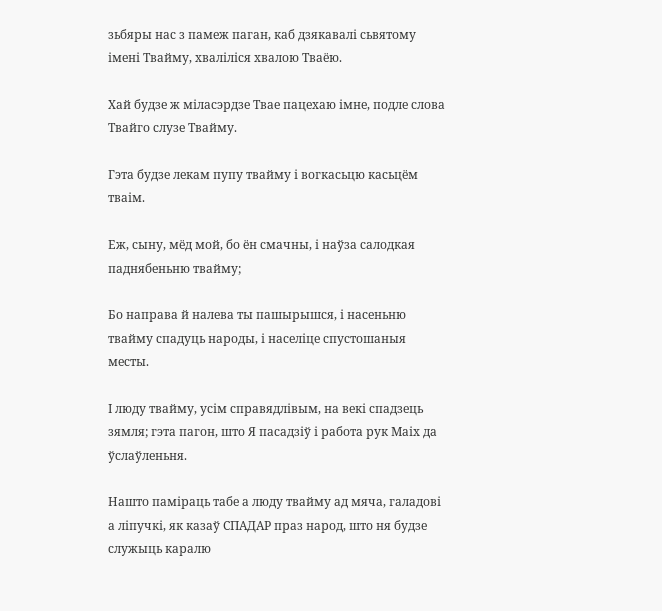зьбяры нас з памеж паган, каб дзякавалі сьвятому імені Твайму, хваліліся хвалою Тваёю.

Хай будзе ж міласэрдзе Твае пацехаю імне, подле слова Твайго слузе Твайму.

Гэта будзе лекам пупу твайму і вогкасьцю касьцём тваім.

Еж, сыну, мёд мой, бо ён смачны, і наўза салодкая паднябеньню твайму;

Бо направа й налева ты пашырышся, і насеньню твайму спадуць народы, і населіце спустошаныя месты.

І люду твайму, усім справядлівым, на векі спадзець зямля; гэта пагон, што Я пасадзіў і работа рук Маіх да ўслаўленьня.

Нашто паміраць табе а люду твайму ад мяча, галадові а ліпучкі, як казаў СПАДАР праз народ, што ня будзе служыць каралю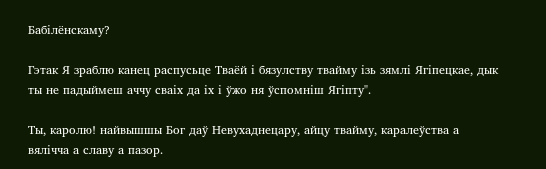Бабілёнскаму?

Гэтак Я зраблю канец распусьце Тваёй і бязулству твайму ізь зямлі Ягіпецкае, дык ты не падыймеш аччу сваіх да іх і ўжо ня ўспомніш Ягіпту".

Ты, каролю! найвышшы Бог даў Невухаднецару, айцу твайму, каралеўства а вялічча а славу а пазор.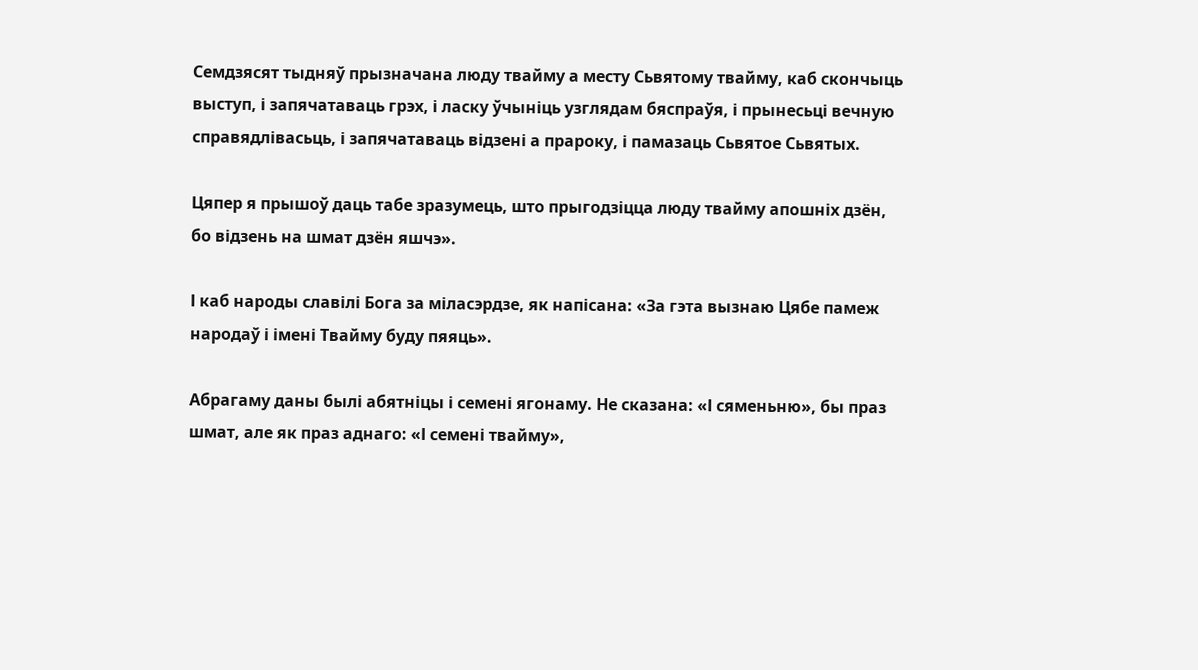Семдзясят тыдняў прызначана люду твайму а месту Сьвятому твайму, каб скончыць выступ, і запячатаваць грэх, і ласку ўчыніць узглядам бяспраўя, і прынесьці вечную справядлівасьць, і запячатаваць відзені а прароку, і памазаць Сьвятое Сьвятых.

Цяпер я прышоў даць табе зразумець, што прыгодзіцца люду твайму апошніх дзён, бо відзень на шмат дзён яшчэ».

І каб народы славілі Бога за міласэрдзе, як напісана: «За гэта вызнаю Цябе памеж народаў і імені Твайму буду пяяць».

Абрагаму даны былі абятніцы і семені ягонаму. Не сказана: «І сяменьню», бы праз шмат, але як праз аднаго: «І семені твайму»,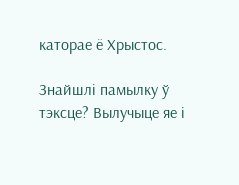каторае ё Хрыстос.

Знайшлі памылку ў тэксце? Вылучыце яе і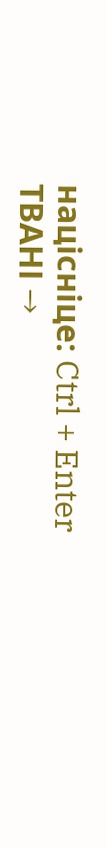націсніце: Ctrl + Enter
ТВАНІ →